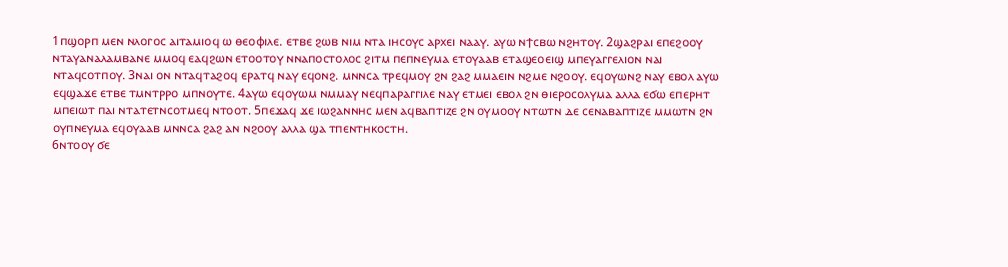1ⲡϣⲟⲣⲡ ⲙⲉⲛ ⲛⲗⲟⲅⲟⲥ ⲁⲓⲧⲁⲙⲓⲟϥ ⲱ ⲑⲉⲟⲫⲓⲗⲉ. ⲉⲧⲃⲉ ϩⲱⲃ ⲛⲓⲙ ⲛⲧⲁ ⲓⲏⲥⲟⲩⲥ ⲁⲣⲭⲉⲓ ⲛⲁⲁⲩ. ⲁⲩⲱ ⲛϯⲥⲃⲱ ⲛϩⲏⲧⲟⲩ. 2ϣⲁϩⲣⲁⲓ ⲉⲡⲉϩⲟⲟⲩ ⲛⲧⲁⲩⲁⲛⲁⲗⲁⲙⲃⲁⲛⲉ ⲙⲙⲟϥ ⲉⲁϥϩⲱⲛ ⲉⲧⲟⲟⲧⲟⲩ ⲛⲛⲁⲡⲟⲥⲧⲟⲗⲟⲥ ϩⲓⲧⲙ ⲡⲉⲡⲛⲉⲩⲙⲁ ⲉⲧⲟⲩⲁⲁⲃ ⲉⲧⲁϣⲉⲟⲉⲓϣ ⲙⲡⲉⲩⲁⲅⲅⲉⲗⲓⲟⲛ ⲛⲁⲓ ⲛⲧⲁϥⲥⲟⲧⲡⲟⲩ. 3ⲛⲁⲓ ⲟⲛ ⲛⲧⲁϥⲧⲁϩⲟϥ ⲉⲣⲁⲧϥ ⲛⲁⲩ ⲉϥⲟⲛϩ. ⲙⲛⲛⲥⲁ ⲧⲣⲉϥⲙⲟⲩ ϩⲛ ϩⲁϩ ⲙⲙⲁⲉⲓⲛ ⲛϩⲙⲉ ⲛϩⲟⲟⲩ. ⲉϥⲟⲩⲱⲛϩ ⲛⲁⲩ ⲉⲃⲟⲗ ⲁⲩⲱ ⲉϥϣⲁϫⲉ ⲉⲧⲃⲉ ⲧⲙⲛⲧⲣⲣⲟ ⲙⲡⲛⲟⲩⲧⲉ. 4ⲁⲩⲱ ⲉϥⲟⲩⲱⲙ ⲛⲙⲙⲁⲩ ⲛⲉϥⲡⲁⲣⲁⲅⲅⲓⲗⲉ ⲛⲁⲩ ⲉⲧⲙⲉⲓ ⲉⲃⲟⲗ ϩⲛ ⲑⲓⲉⲣⲟⲥⲟⲗⲩⲙⲁ ⲁⲗⲗⲁ ⲉϭⲱ ⲉⲡⲉⲣⲏⲧ ⲙⲡⲉⲓⲱⲧ ⲡⲁⲓ ⲛⲧⲁⲧⲉⲧⲛⲥⲟⲧⲙⲉϥ ⲛⲧⲟⲟⲧ. 5ⲡⲉϫⲁϥ ϫⲉ ⲓⲱϩⲁⲛⲛⲏⲥ ⲙⲉⲛ ⲁϥⲃⲁⲡⲧⲓⲍⲉ ϩⲛ ⲟⲩⲙⲟⲟⲩ ⲛⲧⲱⲧⲛ ⲇⲉ ⲥⲉⲛⲁⲃⲁⲡⲧⲓⲍⲉ ⲙⲙⲱⲧⲛ ϩⲛ ⲟⲩⲡⲛⲉⲩⲙⲁ ⲉϥⲟⲩⲁⲁⲃ ⲙⲛⲛⲥⲁ ϩⲁϩ ⲁⲛ ⲛϩⲟⲟⲩ ⲁⲗⲗⲁ ϣⲁ ⲧⲡⲉⲛⲧⲏⲕⲟⲥⲧⲏ.
6ⲛⲧⲟⲟⲩ ϭⲉ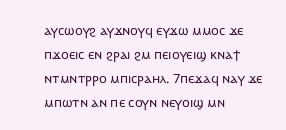ⲁⲩⲥⲱⲟⲩϩ ⲁⲩϫⲛⲟⲩϥ ⲉⲩϫⲱ ⲙⲙⲟⲥ ϫⲉ ⲡϫⲟⲉⲓⲥ ⲉⲛ ϩⲣⲁⲓ ϩⲙ ⲡⲉⲓⲟⲩⲉⲓϣ ⲕⲛⲁϯ ⲛⲧⲙⲛⲧⲣⲣⲟ ⲙⲡⲓⲥⲣⲁⲏⲗ. 7ⲡⲉϫⲁϥ ⲛⲁⲩ ϫⲉ ⲙⲡⲱⲧⲛ ⲁⲛ ⲡⲉ ⲥⲟⲩⲛ ⲛⲉⲩⲟⲓϣ ⲙⲛ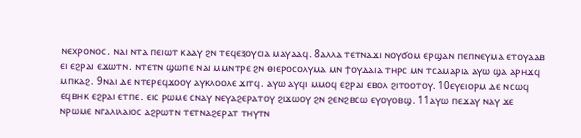ⲛⲉⲭⲣⲟⲛⲟⲥ. ⲛⲁⲓ ⲛⲧⲁ ⲡⲉⲓⲱⲧ ⲕⲁⲁⲩ ϩⲛ ⲧⲉϥⲉⲝⲟⲩⲥⲓⲁ ⲙⲁⲩⲁⲁϥ. 8ⲁⲗⲗⲁ ⲧⲉⲧⲛⲁϫⲓ ⲛⲟⲩϭⲟⲙ ⲉⲣϣⲁⲛ ⲡⲉⲡⲛⲉⲩⲙⲁ ⲉⲧⲟⲩⲁⲁⲃ ⲉⲓ ⲉϩⲣⲁⲓ ⲉϫⲱⲧⲛ. ⲛⲧⲉⲧⲛ ϣⲱⲡⲉ ⲛⲁⲓ ⲙⲙⲛⲧⲣⲉ ϩⲛ ⲑⲓⲉⲣⲟⲥⲟⲗⲩⲙⲁ ⲙⲛ ϯⲟⲩⲇⲁⲓⲁ ⲧⲏⲣⲥ ⲙⲛ ⲧⲥⲁⲙⲁⲣⲓⲁ ⲁⲩⲱ ϣⲁ ⲁⲣⲏϫϥ ⲙⲡⲕⲁϩ. 9ⲛⲁⲓ ⲇⲉ ⲛⲧⲉⲣⲉϥϫⲟⲟⲩ ⲁⲩⲕⲗⲟⲟⲗⲉ ϫⲓⲧϥ. ⲁⲩⲱ ⲁⲩϥⲓ ⲙⲙⲟϥ ⲉϩⲣⲁⲓ ⲉⲃⲟⲗ ϩⲓⲧⲟⲟⲧⲟⲩ. 10ⲉⲩⲉⲓⲟⲣⲙ ⲇⲉ ⲛⲥⲱϥ ⲉϥⲃⲏⲕ ⲉϩⲣⲁⲓ ⲉⲧⲡⲉ. ⲉⲓⲥ ⲣⲱⲙⲉ ⲥⲛⲁⲩ ⲛⲉⲩⲁϩⲉⲣⲁⲧⲟⲩ ϩⲓϫⲱⲟⲩ ϩⲛ ϩⲉⲛϩⲃⲥⲱ ⲉⲩⲟⲩⲟⲃϣ. 11ⲁⲩⲱ ⲡⲉϫⲁⲩ ⲛⲁⲩ ϫⲉ ⲛⲣⲱⲙⲉ ⲛⲅⲁⲗⲓⲗⲁⲓⲟⲥ ⲁϩⲣⲱⲧⲛ ⲧⲉⲧⲛⲁϩⲉⲣⲁⲧ ⲧⲏⲩⲧⲛ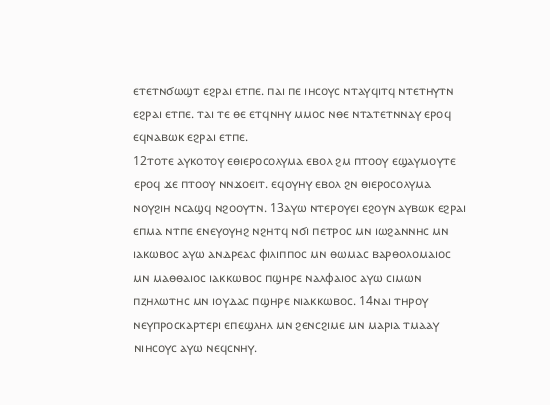ⲉⲧⲉⲧⲛϭⲱϣⲧ ⲉϩⲣⲁⲓ ⲉⲧⲡⲉ. ⲡⲁⲓ ⲡⲉ ⲓⲏⲥⲟⲩⲥ ⲛⲧⲁⲩϥⲓⲧϥ ⲛⲧⲉⲧⲏⲩⲧⲛ ⲉϩⲣⲁⲓ ⲉⲧⲡⲉ. ⲧⲁⲓ ⲧⲉ ⲑⲉ ⲉⲧϥⲛⲏⲩ ⲙⲙⲟⲥ ⲛⲑⲉ ⲛⲧⲁⲧⲉⲧⲛⲛⲁⲩ ⲉⲣⲟϥ ⲉϥⲛⲁⲃⲱⲕ ⲉϩⲣⲁⲓ ⲉⲧⲡⲉ.
12ⲧⲟⲧⲉ ⲁⲩⲕⲟⲧⲟⲩ ⲉⲑⲓⲉⲣⲟⲥⲟⲗⲩⲙⲁ ⲉⲃⲟⲗ ϩⲙ ⲡⲧⲟⲟⲩ ⲉϣⲁⲩⲙⲟⲩⲧⲉ ⲉⲣⲟϥ ϫⲉ ⲡⲧⲟⲟⲩ ⲛⲛϫⲟⲉⲓⲧ. ⲉϥⲟⲩⲏⲩ ⲉⲃⲟⲗ ϩⲛ ⲑⲓⲉⲣⲟⲥⲟⲗⲩⲙⲁ ⲛⲟⲩϩⲓⲏ ⲛⲥⲁϣϥ ⲛϩⲟⲟⲩⲧⲛ. 13ⲁⲩⲱ ⲛⲧⲉⲣⲟⲩⲉⲓ ⲉϩⲟⲩⲛ ⲁⲩⲃⲱⲕ ⲉϩⲣⲁⲓ ⲉⲡⲙⲁ ⲛⲧⲡⲉ ⲉⲛⲉⲩⲟⲩⲏϩ ⲛϩⲏⲧϥ ⲛϭⲓ ⲡⲉⲧⲣⲟⲥ ⲙⲛ ⲓⲱϩⲁⲛⲛⲏⲥ ⲙⲛ ⲓⲁⲕⲱⲃⲟⲥ ⲁⲩⲱ ⲁⲛⲇⲣⲉⲁⲥ ⲫⲓⲗⲓⲡⲡⲟⲥ ⲙⲛ ⲑⲱⲙⲁⲥ ⲃⲁⲣⲑⲟⲗⲟⲙⲁⲓⲟⲥ ⲙⲛ ⲙⲁⲑⲑⲁⲓⲟⲥ ⲓⲁⲕⲕⲱⲃⲟⲥ ⲡϣⲏⲣⲉ ⲛⲁⲗⲫⲁⲓⲟⲥ ⲁⲩⲱ ⲥⲓⲙⲱⲛ ⲡⲍⲏⲗⲱⲧⲏⲥ ⲙⲛ ⲓⲟⲩⲇⲁⲥ ⲡϣⲏⲣⲉ ⲛⲓⲁⲕⲕⲱⲃⲟⲥ. 14ⲛⲁⲓ ⲧⲏⲣⲟⲩ ⲛⲉⲩⲡⲣⲟⲥⲕⲁⲣⲧⲉⲣⲓ ⲉⲡⲉϣⲗⲏⲗ ⲙⲛ ϩⲉⲛⲥϩⲓⲙⲉ ⲙⲛ ⲙⲁⲣⲓⲁ ⲧⲙⲁⲁⲩ ⲛⲓⲏⲥⲟⲩⲥ ⲁⲩⲱ ⲛⲉϥⲥⲛⲏⲩ.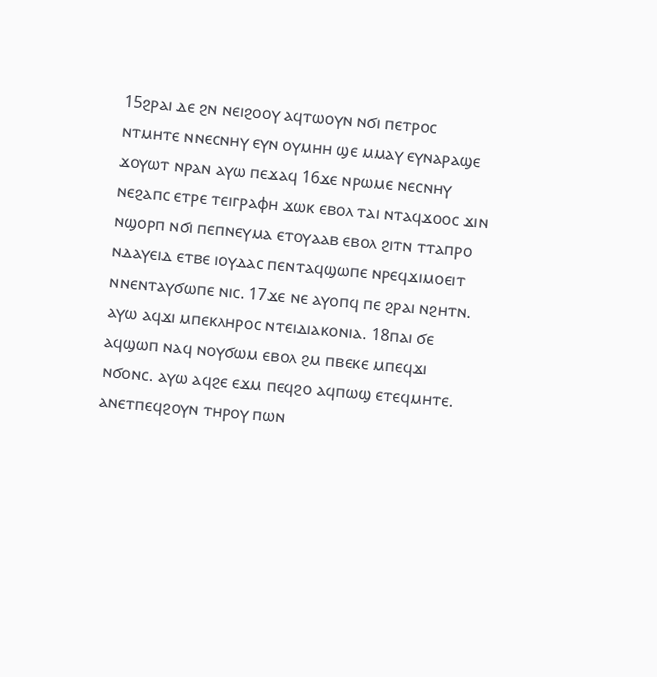15ϩⲣⲁⲓ ⲇⲉ ϩⲛ ⲛⲉⲓϩⲟⲟⲩ ⲁϥⲧⲱⲟⲩⲛ ⲛϭⲓ ⲡⲉⲧⲣⲟⲥ ⲛⲧⲙⲏⲧⲉ ⲛⲛⲉⲥⲛⲏⲩ ⲉⲩⲛ ⲟⲩⲙⲏⲏ ϣⲉ ⲙⲙⲁⲩ ⲉⲩⲛⲁⲣⲁϣⲉ ϫⲟⲩⲱⲧ ⲛⲣⲁⲛ ⲁⲩⲱ ⲡⲉϫⲁϥ 16ϫⲉ ⲛⲣⲱⲙⲉ ⲛⲉⲥⲛⲏⲩ ⲛⲉϩⲁⲡⲥ ⲉⲧⲣⲉ ⲧⲉⲓⲅⲣⲁⲫⲏ ϫⲱⲕ ⲉⲃⲟⲗ ⲧⲁⲓ ⲛⲧⲁϥϫⲟⲟⲥ ϫⲓⲛ ⲛϣⲟⲣⲡ ⲛϭⲓ ⲡⲉⲡⲛⲉⲩⲙⲁ ⲉⲧⲟⲩⲁⲁⲃ ⲉⲃⲟⲗ ϩⲓⲧⲛ ⲧⲧⲁⲡⲣⲟ ⲛⲇⲁⲩⲉⲓⲇ ⲉⲧⲃⲉ ⲓⲟⲩⲇⲁⲥ ⲡⲉⲛⲧⲁϥϣⲱⲡⲉ ⲛⲣⲉϥϫⲓⲙⲟⲉⲓⲧ ⲛⲛⲉⲛⲧⲁⲩϭⲱⲡⲉ ⲛⲓⲥ. 17ϫⲉ ⲛⲉ ⲁⲩⲟⲡϥ ⲡⲉ ϩⲣⲁⲓ ⲛϩⲏⲧⲛ. ⲁⲩⲱ ⲁϥϫⲓ ⲙⲡⲉⲕⲗⲏⲣⲟⲥ ⲛⲧⲉⲓⲇⲓⲁⲕⲟⲛⲓⲁ. 18ⲡⲁⲓ ϭⲉ ⲁϥϣⲱⲡ ⲛⲁϥ ⲛⲟⲩϭⲱⲙ ⲉⲃⲟⲗ ϩⲙ ⲡⲃⲉⲕⲉ ⲙⲡⲉϥϫⲓ ⲛϭⲟⲛⲥ. ⲁⲩⲱ ⲁϥϩⲉ ⲉϫⲙ ⲡⲉϥϩⲟ ⲁϥⲡⲱϣ ⲉⲧⲉϥⲙⲏⲧⲉ. ⲁⲛⲉⲧⲡⲉϥϩⲟⲩⲛ ⲧⲏⲣⲟⲩ ⲡⲱⲛ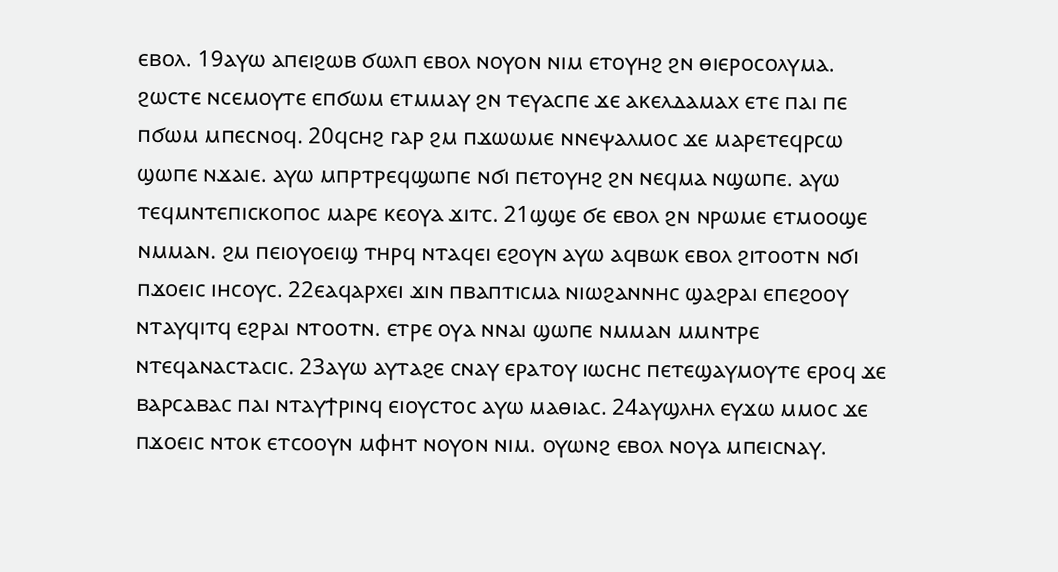ⲉⲃⲟⲗ. 19ⲁⲩⲱ ⲁⲡⲉⲓϩⲱⲃ ϭⲱⲗⲡ ⲉⲃⲟⲗ ⲛⲟⲩⲟⲛ ⲛⲓⲙ ⲉⲧⲟⲩⲏϩ ϩⲛ ⲑⲓⲉⲣⲟⲥⲟⲗⲩⲙⲁ. ϩⲱⲥⲧⲉ ⲛⲥⲉⲙⲟⲩⲧⲉ ⲉⲡϭⲱⲙ ⲉⲧⲙⲙⲁⲩ ϩⲛ ⲧⲉⲩⲁⲥⲡⲉ ϫⲉ ⲁⲕⲉⲗⲇⲁⲙⲁⲭ ⲉⲧⲉ ⲡⲁⲓ ⲡⲉ ⲡϭⲱⲙ ⲙⲡⲉⲥⲛⲟϥ. 20ϥⲥⲏϩ ⲅⲁⲣ ϩⲙ ⲡϫⲱⲱⲙⲉ ⲛⲛⲉⲯⲁⲗⲙⲟⲥ ϫⲉ ⲙⲁⲣⲉⲧⲉϥⲣⲥⲱ ϣⲱⲡⲉ ⲛϫⲁⲓⲉ. ⲁⲩⲱ ⲙⲡⲣⲧⲣⲉϥϣⲱⲡⲉ ⲛϭⲓ ⲡⲉⲧⲟⲩⲏϩ ϩⲛ ⲛⲉϥⲙⲁ ⲛϣⲱⲡⲉ. ⲁⲩⲱ ⲧⲉϥⲙⲛⲧⲉⲡⲓⲥⲕⲟⲡⲟⲥ ⲙⲁⲣⲉ ⲕⲉⲟⲩⲁ ϫⲓⲧⲥ. 21ϣϣⲉ ϭⲉ ⲉⲃⲟⲗ ϩⲛ ⲛⲣⲱⲙⲉ ⲉⲧⲙⲟⲟϣⲉ ⲛⲙⲙⲁⲛ. ϩⲙ ⲡⲉⲓⲟⲩⲟⲉⲓϣ ⲧⲏⲣϥ ⲛⲧⲁϥⲉⲓ ⲉϩⲟⲩⲛ ⲁⲩⲱ ⲁϥⲃⲱⲕ ⲉⲃⲟⲗ ϩⲓⲧⲟⲟⲧⲛ ⲛϭⲓ ⲡϫⲟⲉⲓⲥ ⲓⲏⲥⲟⲩⲥ. 22ⲉⲁϥⲁⲣⲭⲉⲓ ϫⲓⲛ ⲡⲃⲁⲡⲧⲓⲥⲙⲁ ⲛⲓⲱϩⲁⲛⲛⲏⲥ ϣⲁϩⲣⲁⲓ ⲉⲡⲉϩⲟⲟⲩ ⲛⲧⲁⲩϥⲓⲧϥ ⲉϩⲣⲁⲓ ⲛⲧⲟⲟⲧⲛ. ⲉⲧⲣⲉ ⲟⲩⲁ ⲛⲛⲁⲓ ϣⲱⲡⲉ ⲛⲙⲙⲁⲛ ⲙⲙⲛⲧⲣⲉ ⲛⲧⲉϥⲁⲛⲁⲥⲧⲁⲥⲓⲥ. 23ⲁⲩⲱ ⲁⲩⲧⲁϩⲉ ⲥⲛⲁⲩ ⲉⲣⲁⲧⲟⲩ ⲓⲱⲥⲏⲥ ⲡⲉⲧⲉϣⲁⲩⲙⲟⲩⲧⲉ ⲉⲣⲟϥ ϫⲉ ⲃⲁⲣⲥⲁⲃⲁⲥ ⲡⲁⲓ ⲛⲧⲁⲩϯⲣⲓⲛϥ ⲉⲓⲟⲩⲥⲧⲟⲥ ⲁⲩⲱ ⲙⲁⲑⲓⲁⲥ. 24ⲁⲩϣⲗⲏⲗ ⲉⲩϫⲱ ⲙⲙⲟⲥ ϫⲉ ⲡϫⲟⲉⲓⲥ ⲛⲧⲟⲕ ⲉⲧⲥⲟⲟⲩⲛ ⲙⲫⲏⲧ ⲛⲟⲩⲟⲛ ⲛⲓⲙ. ⲟⲩⲱⲛϩ ⲉⲃⲟⲗ ⲛⲟⲩⲁ ⲙⲡⲉⲓⲥⲛⲁⲩ.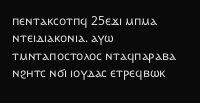ⲡⲉⲛⲧⲁⲕⲥⲟⲧⲡϥ 25ⲉϫⲓ ⲙⲡⲙⲁ ⲛⲧⲉⲓⲇⲓⲁⲕⲟⲛⲓⲁ. ⲁⲩⲱ ⲧⲙⲛⲧⲁⲡⲟⲥⲧⲟⲗⲟⲥ ⲛⲧⲁϥⲡⲁⲣⲁⲃⲁ ⲛϩⲏⲧⲥ ⲛϭⲓ ⲓⲟⲩⲇⲁⲥ ⲉⲧⲣⲉϥⲃⲱⲕ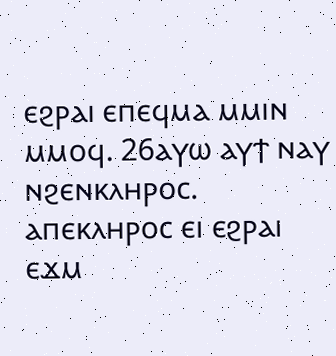ⲉϩⲣⲁⲓ ⲉⲡⲉϥⲙⲁ ⲙⲙⲓⲛ ⲙⲙⲟϥ. 26ⲁⲩⲱ ⲁⲩϯ ⲛⲁⲩ ⲛϩⲉⲛⲕⲗⲏⲣⲟⲥ. ⲁⲡⲉⲕⲗⲏⲣⲟⲥ ⲉⲓ ⲉϩⲣⲁⲓ ⲉϫⲙ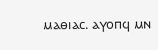ⲙⲁⲑⲓⲁⲥ. ⲁⲩⲟⲡϥ ⲙⲛ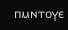ⲡⲙⲛⲧⲟⲩⲉ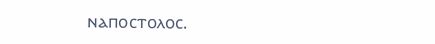ⲛⲁⲡⲟⲥⲧⲟⲗⲟⲥ.